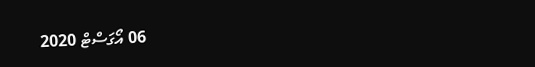06 އޯގަސްޓް 2020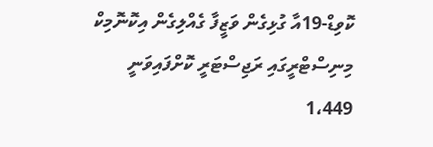ކޮވިޑް-19އާ ގުޅިގެން ވަޒީފާ ގެއްލިގެން އިކޮނޮމިކް މިނިސްޓްރީގައި ރަޖިސްޓަރީ ކޮށްފައިވަނީ 1،449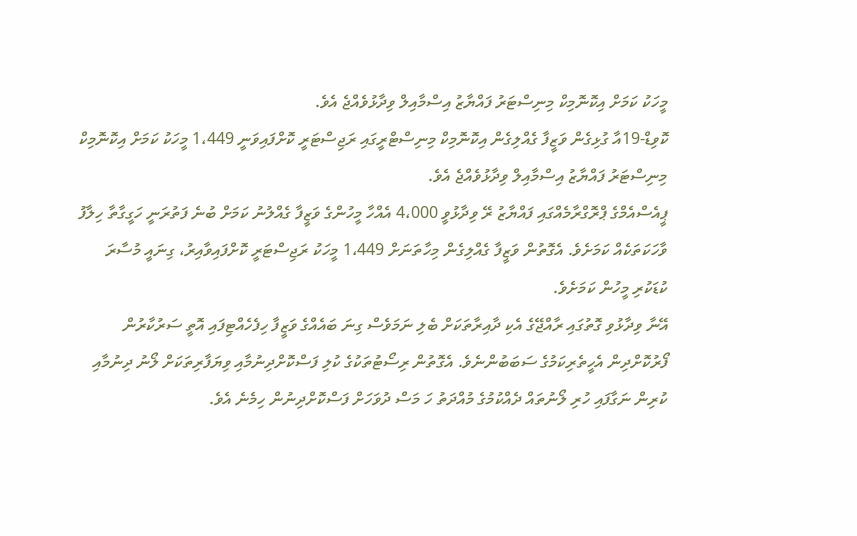މީހަކު ކަމަށް އިކޮނޮމިކް މިނިސްޓަރު ފައްޔާޒު އިސްމާއިލް ވިދާޅުވެއްޖެ އެވެ.
ކޮވިޑް-19އާ ގުޅިގެން ވަޒީފާ ގެއްލިގެން އިކޮނޮމިކް މިނިސްޓްރީގައި ރަޖިސްޓަރީ ކޮށްފައިވަނީ 1،449 މީހަކު ކަމަށް އިކޮނޮމިކް މިނިސްޓަރު ފައްޔާޒު އިސްމާއިލް ވިދާޅުވެއްޖެ އެވެ.
ޕީއެސްއެމްގެ ޕްރޮގްރާމެއްގައި ފައްޔާޒު ރޭ ވިދާޅުވީ 4،000 އެއްހާ މީހުންގެ ވަޒީފާ ގެއްލުނު ކަމަށް ބުނެ ފަތުރަނީ ހަގީގާތާ ހިލާފު ވާހަކަތަކެއް ކަމަށެވެ. އެގޮތުން ވަޒީފާ ގެއްލިގެން މިހާތަނަށް 1،449 މީހަކު ރަޖިސްޓަރީ ކޮށްފައިވާއިރު، ގިނައީ މުސާރަ ކުޑަކުރި މީހުން ކަމަށެވެ.
އޭނާ ވިދާޅުވި ގޮތުގައި ރާއްޖޭގެ އެކި ދާއިރާތަކަށް ބެލި ނަމަވެސް ގިނަ ބައެއްގެ ވަޒީފާ ހިފެހެއްޓިފައި އޮތީ ސަރުކާރުން ފޯރުކޮށްދިން އެހީތެރިކަމުގެ ސަބަބުންނެވެ. އެގޮތުން ރިސޯޓުތަކުގެ ކުލި ފަސްކޮށްދިނުމާއި ވިޔަފާރިތަކަށް ލޯނު ދިނުމާއި ކުރިން ނަގާފައި ހުރި ލޯނުތައް ދެއްކުމުގެ މުއްދަތު ހަ މަސް ދުވަހަށް ފަސްކޮށްދިނުން ހިމެނެ އެވެ.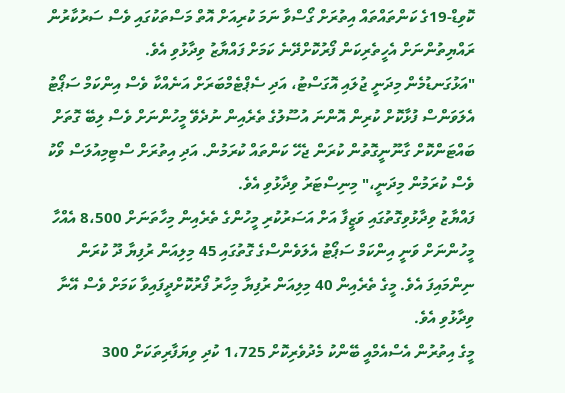ކޮވިޑް-19ގެ ކަންތައްތައް އިތުރަށް ގޯސްވާ ނަމަ ކުރިއަށް އޮތް މަސްތަކުގައި ވެސް ސަރުކާރުން ރައްޔިތުންނަށް އެހީތެރިކަން ފޯރުކޮށްދޭނެ ކަމަށް ފައްޔާޒު ވިދާޅުވި އެވެ.
"އަޅުގަނޑުމެން މިދަނީ ޖުލައި އޮގަސްޓު، އަދި ސެޕްޓެމްބަރަށް އަނެއްކާ ވެސް އިންކަމް ސަޕޯޓު އެލަވަންސް ފުޅާކޮށް ކުރިން އޮންނަ އުސޫލުގެ ތެރެއިން ނުދެވޭ މީހުންނަށް ވެސް ލިބޭ ގޮތަށް ބައްޓަންކޮށް ގާނޫނީގޮތުން ކުރަން ޖެހޭ ކަންތައް ކުރަމުން. އަދި އިތުރަށް ސްޓިމިއުލަސް ވޯކު ވެސް ކުރަމުން މިދަނީ،" މިނިސްޓަރު ވިދާޅުވި އެވެ.
ފައްޔާޒު ވިދާޅުވިގޮތުގައި ވަޒީފާ އަށް އަސަރުކުރި މީހުންގެ ތެރެއިން މިހާތަނަށް 8،500 އެއްހާ މީހުންނަށް ވަނީ އިންކަމް ސަޕޯޓު އެލަވެންސްގެ ގޮތުގައި 45 މިލިއަން ރުފިޔާ ދޫ ކުރަން ނިންމައިފަ އެވެ. މީގެ ތެރެއިން 40 މިލިއަން ރުފިޔާ މިހާރު ފޯރުކޮށްދީފައިވާ ކަމަށް ވެސް އޭނާ ވިދާޅުވި އެވެ.
މީގެ އިތުރުން އެސްއެމްއީ ބޭންކު މެދުވެރިކޮށް 1،725 ކުދި ވިޔަފާރިތަކަށް 300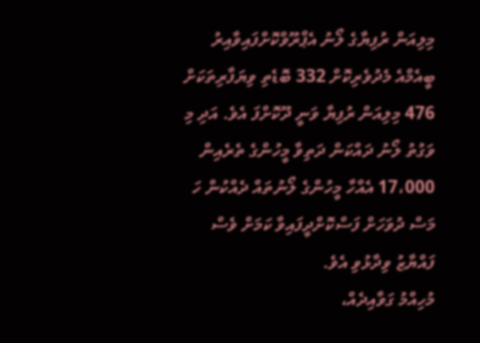މިލިއަން ރުފިޔާގެ ލޯނު އެޕްރޫވްކޮށްފައިވާއިރު ބީއެމްއެ މެދުވެރިކޮށް 332 ބޮޑެތި ވިޔަފާރިތަކަށް 476 މިލިއަން ރުފިޔާ ވަނީ ދޫކޮށްފަ އެވެ. އަދި މި ވަގުތު ލޯނު ދައްކަން ދަތިވާ މީހުންގެ ތެރެއިން 17،000 އެއްހާ މީހުންގެ ލޯނުތައް ދެއްކުން ހަ މަސް ދުވަހަށް ފަސްކޮށްދީފައިވާ ކަމަށް ވެސް ފައްޔާޒު ވިދާޅުވި އެވެ.
މުހިއްމު ގަވާއިދެއް،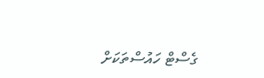ގެސްޓް ހައުސްތަކަށް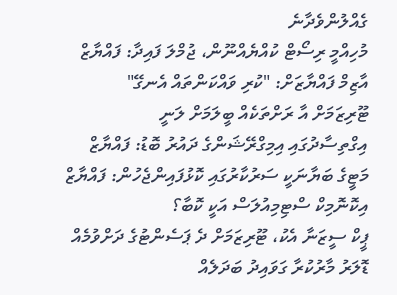ގެއްލުންވެދާނެ
މުހިއްމީ ރިސޯޓް ކުއްޔެއްނޫން، ޖުމްލަ ފައިދާ: ފައްޔާޒް
އާޒިމް ފައްޔާޒަށް: "ކުރި ވައްކަންތައް އެނގޭ"
ޓޫރިޒަމަށް އާ ރަށްތަކެއް ބީލަމަށް ލަނީ
އިގްތިސާދުގައި އިމިގްރޭޝަންގެ ދައުރު ބޮޑު: ފައްޔާޒް
މަޓީގެ ބަޔާނަކީ ސަރުކާރުގައި ކޮޅުފައިންޖެހުން: ފައްޔާޒް
އިކޮނޮމިކް ސްޓިމިއުލަސް އަކީ ކޮބާ؟
ޕީކް ސީޒަނާ އެކު، ޓޫރިޒަމަށް ދެ ޕަސެންޓުގެ ދަށްވުމެއް
ޑޮލަރު މާރުކުރާ ގަވައިދު ބަދަލެއް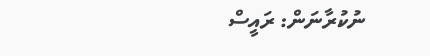ނުކުރާނަން: ރައީސް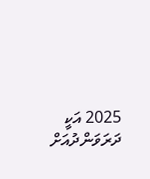2025 އަކީ ދަރަވަންދުއަށް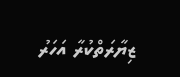ޒިޔާރަތްކުރާ އަހަރު